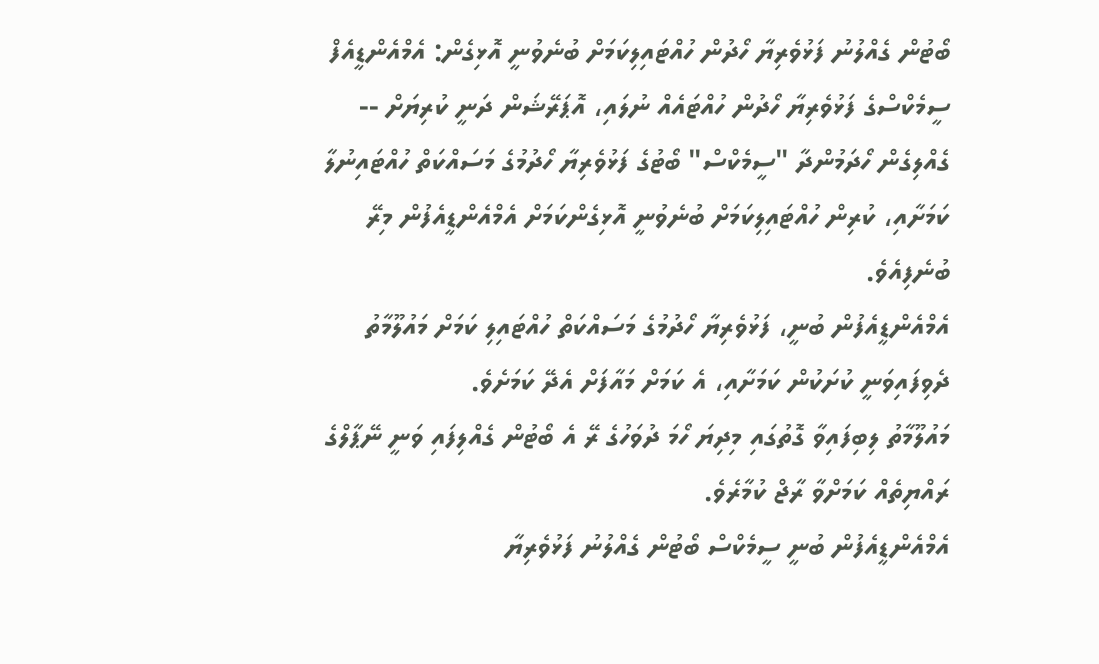ބޯޓުން ގެއްލުނު ފަޅުވެރިޔާ ހޯދުން ހުއްޓައިލިކަމަށް ބުނެވުނީ އޮޅިގެން: އެމްއެންޑީއެފް
ސީމެކްސްގެ ފަޅުވެރިޔާ ހޯދުން ހުއްޓައެއް ނުލައި، އޮޕަރޭޝަން ދަނީ ކުރިޔަށް --
ގެއްލިގެން ހޯދަމުންދާ "ސީމެކްސް" ބޯޓުގެ ފަޅުވެރިޔާ ހޯދުމުގެ މަސައްކަތް ހުއްޓައިނުލާ ކަމަށާއި، ކުރިން ހުއްޓައިލިކަމަށް ބުނެވުނީ އޮޅިގެންކަމަށް އެމްއެންޑީއެފުން މިރޭ ބުނެފިއެވެ.
އެމްއެންޑީއެފުން ބުނީ، ފަޅުވެރިޔާ ހޯދުމުގެ މަސައްކަތް ހުއްޓައިލި ކަމަށް މައުލޫމާތު ދެވިފައިވަނީ ކުށަކުން ކަމަށާއި، އެ ކަމަށް މައާފަށް އެދޭ ކަމަށެވެ.
މައުލޫމާތު ލިބިފައިވާ ގޮތުގައި މިދިޔަ ހޯމަ ދުވަހުގެ ރޭ އެ ބޯޓުން ގެއްލިފައި ވަނީ ނޭޕާލްގެ ރައްޔިތެއް ކަމަށްވާ ރާޖް ކުމާރެވެ.
އެމްއެންޑީއެފުން ބުނީ ސީމެކްސް ބޯޓުން ގެއްލުނު ފަޅުވެރިޔާ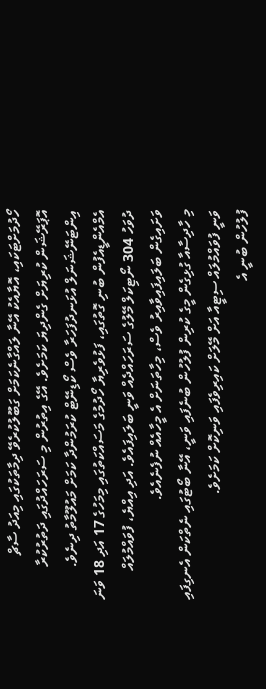ހޯދުމަށްޓަކައި، އޮޔާއެކު އޭނާ ލައްގާނެކަމަށް ގަބޫލުކުރެވޭ ދިމާތަކުގައި މިއަދު ސާޗް އޮޕަރޭޝަން ކުރިޔަށް ގެންދިޔަ ކަމަށެވެ. އޭގެ އިތުރުން މި ސަރަހައްދުގައި ދަތުރުކުރާ އިންޓަނޭޝަނަލް އުޅަނދުފަހަރާ ވެސް ކޯޑިނޭޓް ކުރަމުންދާ ކަމަށް މައުލޫމާތު ދިނެވެ.
އެމްއެންޑީއެފުން ބުނި ގޮތުގައި، ފަޅުވެރިޔާ ހޯދުމުގެ މަސައްކަތުގައި މިމަހުގެ 17 އަދި 18 ވަނަ ދުވަހު 304 ނޯޓިކަލް މޭލުގެ ސަރަހައްދެއް ވަނީ ބަލައިފައެވެ. އަދި އިއްޔެ، ފުވައްމުލައް ވަށައިގެން ބަލައިފައިވާއިރު ވެސް، މިހާތަނަށް އެ މީހާއެއް ނުފެނެއެވެ.
މި ހާދިސާއާ ގުޅިގެން މީގެ ކުރިން ފުލުހުން ބުނެފައި ވަނީ، އޭނާ ބޯޓުގައި ނެތްކަން އެނގިފައި ވަނީ ފުވައްމުލައް ސިޓީއާ އަށް މޭލަށް ކައިރިވެފައި ވަނިކޮށް ކަމަށެވެ.
ފުލުހުން ބުނީ އެ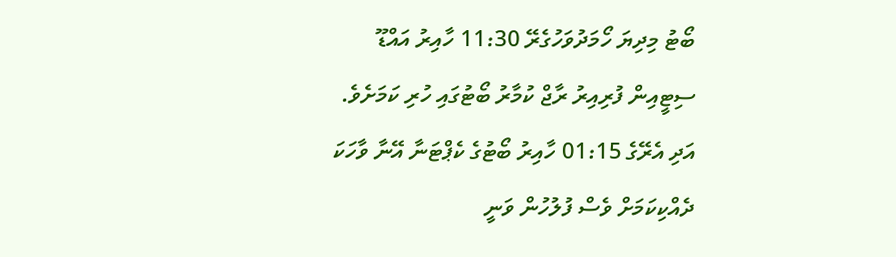ބޯޓު މިދިޔަ ހޯމަދުވަހުގެރޭ 11:30 ހާއިރު އައްޑޫ ސިޓީއިން ފުރިއިރު ރާޖް ކުމާރު ބޯޓުގައި ހުރި ކަމަށެވެ. އަދި އެރޭގެ 01:15 ހާއިރު ބޯޓުގެ ކެޕްޓަނާ އޭނާ ވާހަކަ ދެއްކިކަމަށް ވެސް ފުލުހުން ވަނީ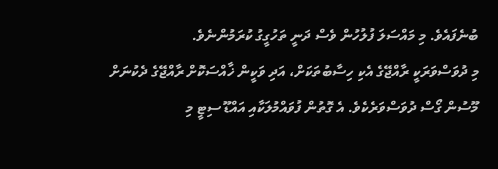ބުނެފައެވެ. މި މައްސަލަ ފުލުހުން ވެސް ދަނީ ތަހުގީގު ކުރަމުންނެވެ.
މި ދުވަސްވަރަކީ ރާއްޖޭގެ އެކި ހިސާބުތަކަށް، އަދި ވަކީން ޚާއްސަކޮށް ރާއްޖޭގެ ދެކުނަށް މޫސުން ގޯސް ދުވަސްވަރެކެވެ. އެ ގޮތުން ފުވައްމުލަކާއި އައްޑޫ ސިޓީ މި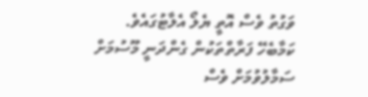ވަގުތު ވެސް އޮތީ ޔެލޯ އެލާޓުގައެވެ. ކަމާބެހޭ ފަރާތްތަކުން ގެންދަނީ މޫސުމަށް ސަމާލުވުމަށް ވެސް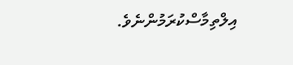އިލްތިމާސްކުރަމުންނެވެ.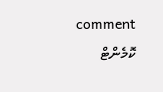comment ކޮމެންޓް